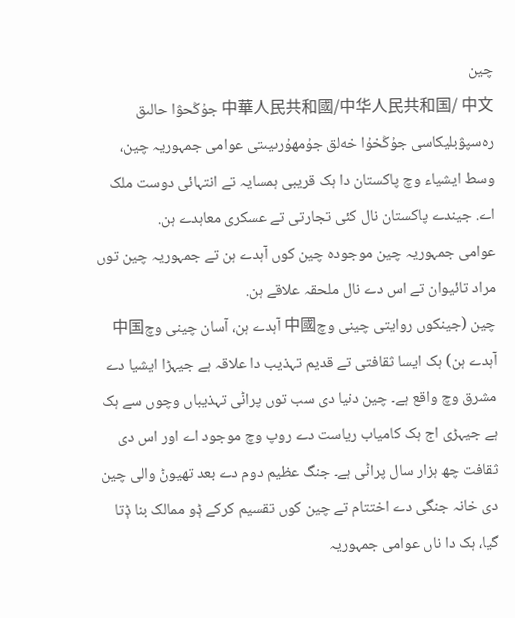چین
中華人民共和國/中华人民共和国/ 中文 جۇڭحۋا حالىق رەسپۋبليكاسى جۇڭخۇا خەلق جۇمھۇرىيىتى عوامی جمہوریہ چین، وسط ایشیاء وچ پاکستان دا ہک قریبی ہمسایہ تے انتہائی دوست ملک اے. جیندے پاکستان نال کئی تجارتی تے عسکری معاہدے ہن.
عوامی جمہوریہ چین موجودہ چین کوں آہدے ہن تے جمہوریہ چین توں مراد تائیوان تے اس دے نال ملحقہ علاقے ہن.
چین (جینکوں روایتی چینی وچ中國 آہدے ہن، آسان چینی وچ中国 آہدے ہن) ہک ایسا ثقافتی تے قدیم تہذیب دا علاقہ ہے جیہڑا ایشیا دے مشرق وچ واقع ہے۔ چین دنیا دی سب توں پراݨی تہذیباں وچوں سے ہک ہے جیہڑی اج ہک کامیاب ریاست دے روپ وچ موجود اے اور اس دی ثقافت چھ ہزار سال پراݨی ہے۔ جنگ عظیم دوم دے بعد تھیوݨ والی چین دی خانہ جنگی دے اختتام تے چین کوں تقسیم کرکے ݙو ممالک بنا ݙتا گیا، ہک دا ناں عوامی جمہوریہ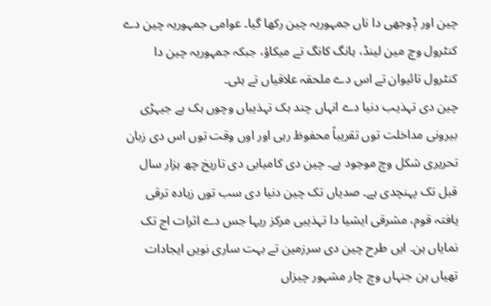چین اور ݙوجھی دا ناں جمہوریہ چین رکھا گیا۔ عوامی جمہوریہ چین دے کنٹرول وچ مین لینڈ، ہانگ کانگ تے میکاؤ، جبکہ جمہوریہ چین دا کنٹرول تائیوان تے اس دے ملحقہ علاقیاں تے ہئی۔
چین دی تہذیب دنیا دے انہاں چند ہک تہذیباں وچوں ہک ہے جیہڑی بیرونی مداخلت توں تقریباً محفوظ رہی اور اوں وقت توں اس دی زبان تحریری شکل وچ موجود ہے۔ چین دی کامیابی دی تاریخ چھ ہزار سال قبل تک پہنچدی ہے۔ صدیاں تک چین دنیا دی سب توں زیادہ ترقی یافتہ قوم، مشرقی ایشیا دا تہذیبی مرکز ریہا جس دے اثرات اج تک نمایاں ہن. ایں طرح چین دی سرزمین تے بہت ساری نویں ایجادات تھیاں ہن جنہاں وچ چار مشہور چیزاں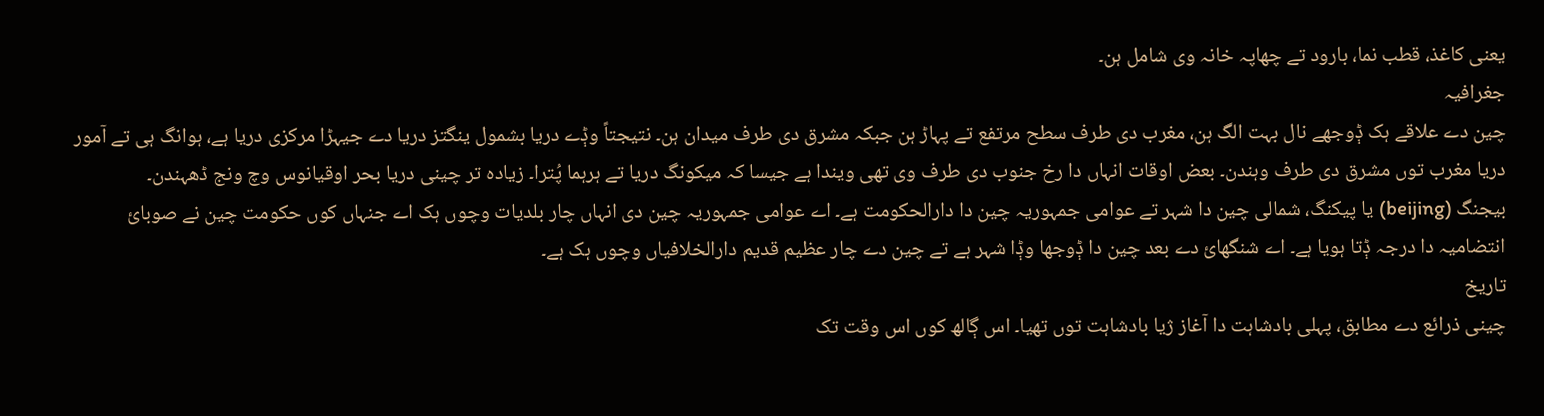یعنی کاغذ، قطب نما، بارود تے چھاپہ خانہ وی شامل ہن۔
جغرافیہ
چین دے علاقے ہک ݙوجھے نال بہت الگ ہن، مغرب دی طرف سطح مرتفع تے پہاڑ ہن جبکہ مشرق دی طرف میدان ہن۔ نتیجتاً وݙے دریا بشمول ینگتز دریا دے جیہڑا مرکزی دریا ہے، ہوانگ ہی تے آمور دریا مغرب توں مشرق دی طرف وہندن۔ بعض اوقات انہاں دا رخ جنوب دی طرف وی تھی ویندا ہے جیسا کہ میکونگ دریا تے ہرہما پُترا۔ زیادہ تر چینی دریا بحر اوقیانوس وچ ونج ڈھہندن۔
بیجنگ (beijing) یا پیکنگ، شمالی چین دا شہر تے عوامی جمہوریہ چین دا دارالحکومت ہے۔ اے عوامی جمہوریہ چین دی انہاں چار بلدیات وچوں ہک اے جنہاں کوں حکومت چین نے صوبائ انتضامیہ دا درجہ ݙتا ہویا ہے۔ اے شنگھائ دے بعد چین دا ݙوجھا وݙا شہر ہے تے چین دے چار عظیم قدیم دارالخلافیاں وچوں ہک ہے۔
تاریخ
چینی ذرائع دے مطابق، پہلی بادشاہت دا آغاز ژیا بادشاہت توں تھیا۔ اس ڳالھ کوں اس وقت تک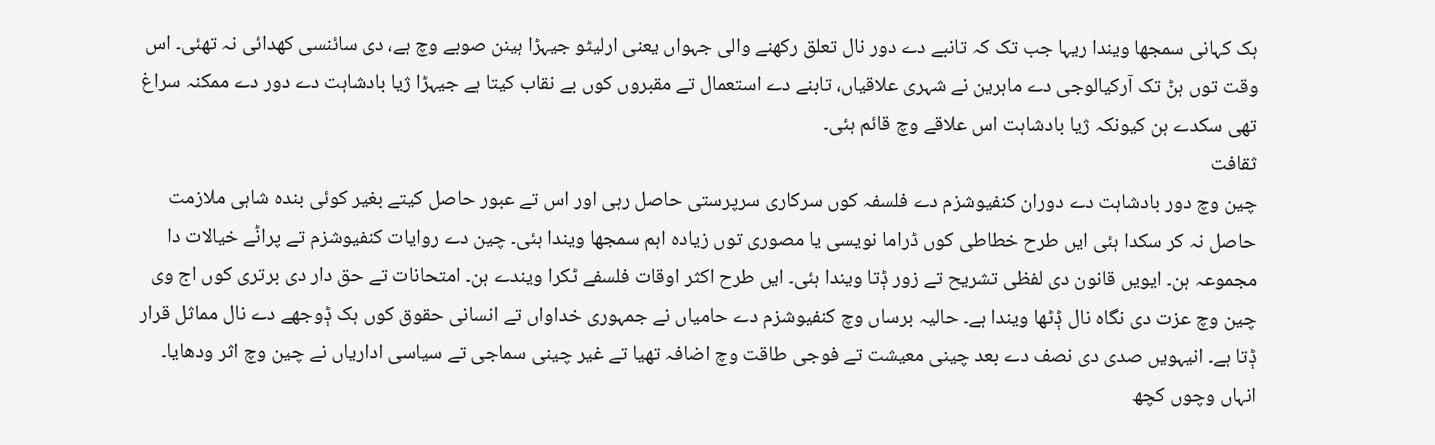ہک کہانی سمجھا ویندا ریہا جب تک کہ تانبے دے دور نال تعلق رکھنے والی جہواں یعنی ارلیٹو جیہڑا ہینن صوبے وچ ہے، دی سائنسی کھدائی نہ تھئی۔ اس وقت توں ہݨ تک آرکیالوجی دے ماہرین نے شہری علاقیاں، تابنے دے استعمال تے مقبروں کوں بے نقاب کیتا ہے جیہڑا ژیا بادشاہت دے دور دے ممکنہ سراغ تھی سکدے ہن کیونکہ ژیا بادشاہت اس علاقے وچ قائم ہئی۔
ثقافت
چین وچ دور بادشاہت دے دوران کنفیوشزم دے فلسفہ کوں سرکاری سرپرستی حاصل رہی اور اس تے عبور حاصل کیتے بغیر کوئی بندہ شاہی ملازمت حاصل نہ کر سکدا ہئی ایں طرح خطاطی کوں ڈراما نویسی یا مصوری توں زیادہ اہم سمجھا ویندا ہئی۔ چین دے روایات کنفیوشزم تے پراݨے خیالات دا مجموعہ ہن۔ ایویں قانون دی لفظی تشریح تے زور ݙتا ویندا ہئی۔ ایں طرح اکثر اوقات فلسفے ٹکرا ویندے ہن۔ امتحانات تے حق دار دی برتری کوں اج وی چین وچ عزت دی نگاہ نال ݙٹھا ویندا ہے۔ حالیہ برساں وچ کنفیوشزم دے حامیاں نے جمہوری خداواں تے انسانی حقوق کوں ہک ݙوجھے دے نال مماثل قرار ݙتا ہے۔ انیہویں صدی دی نصف دے بعد چینی معیشت تے فوجی طاقت وچ اضافہ تھیا تے غیر چینی سماجی تے سیاسی اداریاں نے چین وچ اثر ودھایا۔ انہاں وچوں کچھ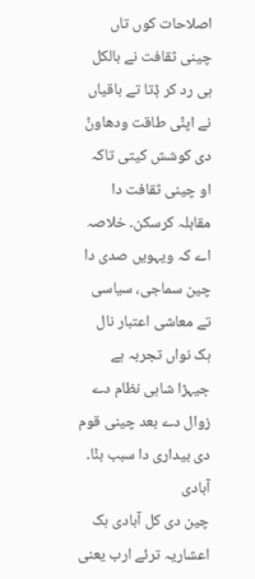اصلاحات کوں تاں چینی ثقافت نے بالکل ہی رد کر ݙتا تے باقیاں نے اپݨی طاقت ودھاوݨ دی کوشش کیتی تاکہ او چینی ثقافت دا مقابلہ کرسکن۔ خلاصہ اے کہ ویہویں صدی دا چین سماجی، سیاسی تے معاشی اعتبار نال ہک نواں تجربہ ہے جیہڑا شاہی نظام دے زوال دے بعد چینی قوم دی بیداری دا سبب بݨا۔
آبادی
چین دی کل آبادی ہک اعشاریہ ترئے ارب یعنی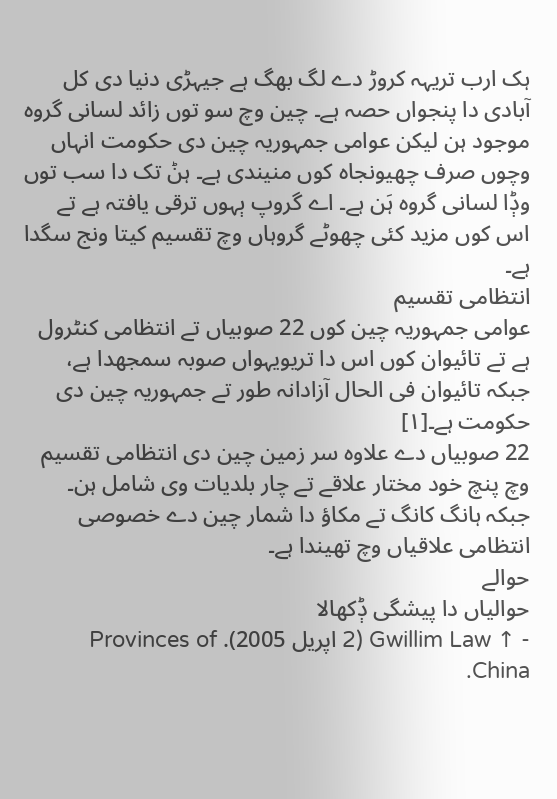ہک ارب تریہہ کروڑ دے لگ بھگ ہے جیہڑی دنیا دی کل آبادی دا پنجواں حصہ ہے۔ چین وچ سو توں زائد لسانی گروہ موجود ہن لیکن عوامی جمہوریہ چین دی حکومت انہاں وچوں صرف چھیونجاہ کوں منیندی ہے۔ ہݨ تک دا سب توں وݙا لسانی گروہ ہَن ہے۔ اے گروپ ٻہوں ترقی یافتہ ہے تے اس کوں مزید کئی چھوٹے گروہاں وچ تقسیم کیتا ونج سگدا ہے۔
انتظامی تقسیم
عوامی جمہوریہ چین کوں 22 صوبیاں تے انتظامی کنٹرول ہے تے تائیوان کوں اس دا تریویہواں صوبہ سمجھدا ہے، جبکہ تائیوان فی الحال آزادانہ طور تے جمہوریہ چین دی حکومت ہے۔[١]
22 صوبیاں دے علاوہ سر زمین چین دی انتظامی تقسیم وچ پنچ خود مختار علاقے تے چار بلدیات وی شامل ہن۔ جبکہ ہانگ کانگ تے مکاؤ دا شمار چین دے خصوصی انتظامی علاقیاں وچ تھیندا ہے۔
حوالے
حوالیاں دا پیشگی ݙکھالا
- ↑ Gwillim Law (2 اپریل 2005). Provinces of China.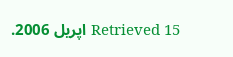Retrieved 15 اپریل 2006.